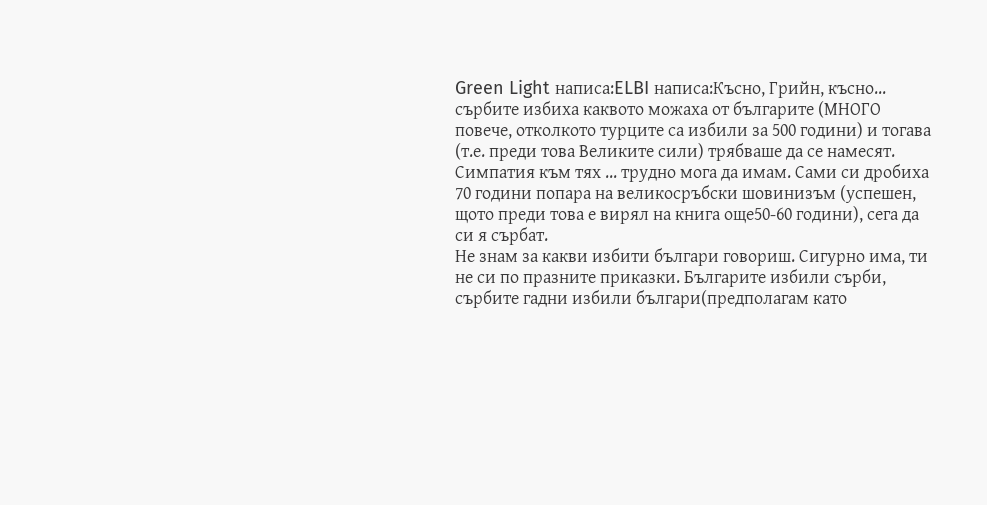Green Light написа:ELBI написа:Късно, Грийн, късно... сърбите избиха каквото можаха от българите (МНОГО повече, отколкото турците са избили за 500 години) и тогава (т.е. преди това Великите сили) трябваше да се намесят.
Симпатия към тях ... трудно мога да имам. Сами си дробиха 70 години попара на великосръбски шовинизъм (успешен, щото преди това е вирял на книга още50-60 години), сега да си я сърбат.
Не знам за какви избити българи говориш. Сигурно има, ти не си по празните приказки. Българите избили сърби, сърбите гадни избили българи(предполагам като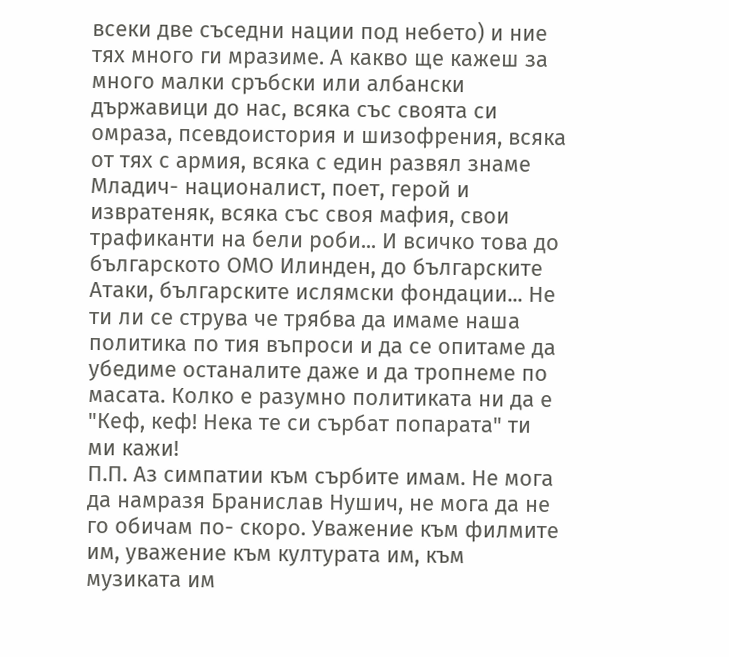всеки две съседни нации под небето) и ние тях много ги мразиме. А какво ще кажеш за много малки сръбски или албански държавици до нас, всяка със своята си омраза, псевдоистория и шизофрения, всяка от тях с армия, всяка с един развял знаме Младич- националист, поет, герой и извратеняк, всяка със своя мафия, свои трафиканти на бели роби... И всичко това до българското ОМО Илинден, до българските Атаки, българските ислямски фондации... Не ти ли се струва че трябва да имаме наша политика по тия въпроси и да се опитаме да убедиме останалите даже и да тропнеме по масата. Колко е разумно политиката ни да е "Кеф, кеф! Нека те си сърбат попарата" ти ми кажи!
П.П. Аз симпатии към сърбите имам. Не мога да намразя Бранислав Нушич, не мога да не го обичам по- скоро. Уважение към филмите им, уважение към културата им, към музиката им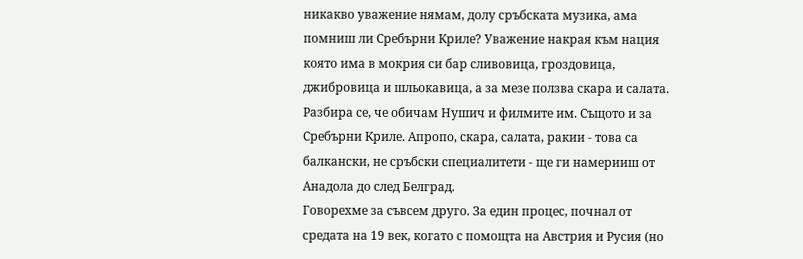никакво уважение нямам, долу сръбската музика, ама помниш ли Сребърни Криле? Уважение накрая към нация която има в мокрия си бар сливовица, гроздовица, джибровица и шльокавица, а за мезе ползва скара и салата.
Разбира се, че обичам Нушич и филмите им. Същото и за Сребърни Криле. Апропо, скара, салата, ракии - това са балкански, не сръбски специалитети - ще ги намерииш от Анадола до след Белград.
Говорехме за съвсем друго. За един процес, почнал от средата на 19 век, когато с помощта на Австрия и Русия (но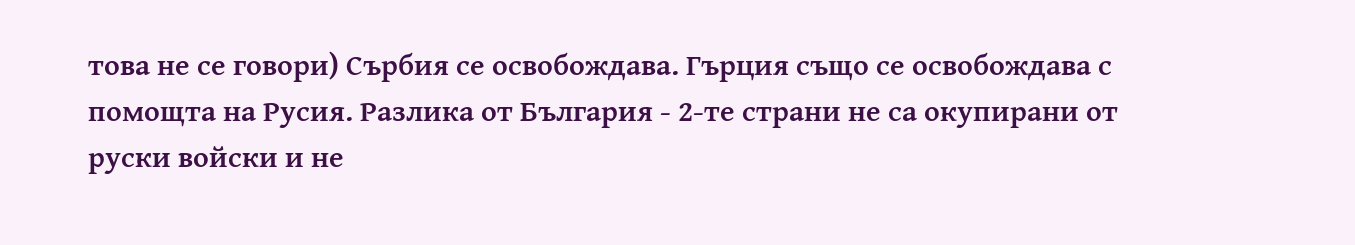това не се говори) Сърбия се освобождава. Гърция също се освобождава с помощта на Русия. Разлика от България - 2-те страни не са окупирани от руски войски и не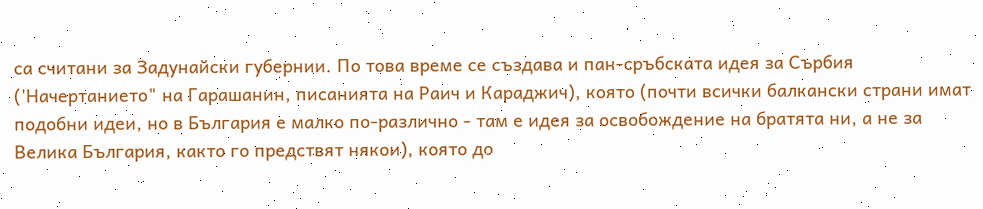са считани за Задунайски губернии. По това време се създава и пан-сръбската идея за Сърбия ('Начертанието" на Гарашанин, писанията на Раич и Караджич), която (почти всички балкански страни имат подобни идеи, но в България е малко по-различно - там е идея за освобождение на братята ни, а не за Велика България, както го предствят някои), която до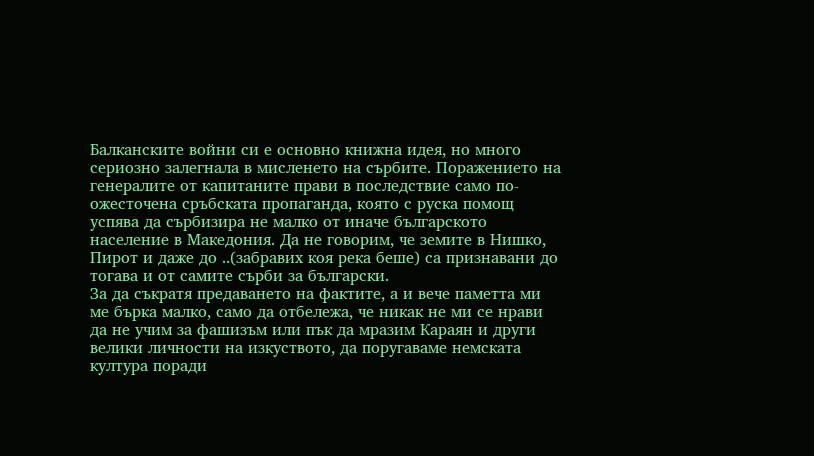Балканските войни си е основно книжна идея, но много сериозно залегнала в мисленето на сърбите. Поражението на генералите от капитаните прави в последствие само по-ожесточена сръбската пропаганда, която с руска помощ успява да сърбизира не малко от иначе българското население в Македония. Да не говорим, че земите в Нишко, Пирот и даже до ..(забравих коя река беше) са признавани до тогава и от самите сърби за български.
За да съкратя предаването на фактите, а и вече паметта ми ме бърка малко, само да отбележа, че никак не ми се нрави да не учим за фашизъм или пък да мразим Караян и други велики личности на изкуството, да поругаваме немската култура поради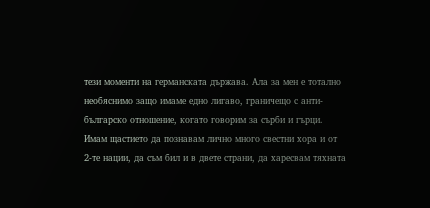тези моменти на германската държава. Ала за мен е тотално необяснимо защо имаме едно лигаво, граничещо с анти-българско отношение, когато говорим за сърби и гърци. Имам щастието да познавам лично много свестни хора и от 2-те нации, да съм бил и в двете страни, да харесвам тяхната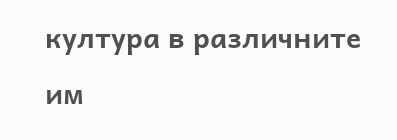култура в различните им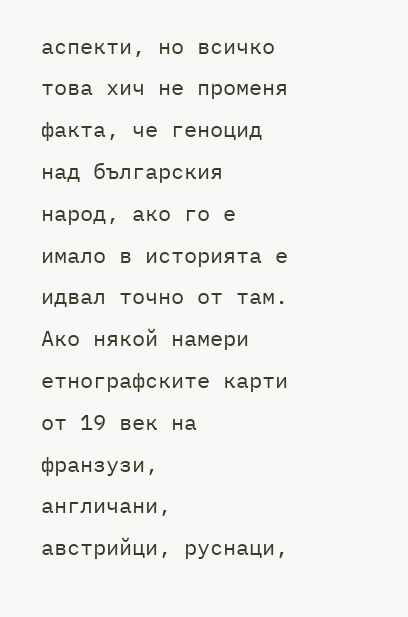аспекти, но всичко това хич не променя факта, че геноцид над българския народ, ако го е имало в историята е идвал точно от там.
Ако някой намери етнографските карти от 19 век на франзузи, англичани, австрийци, руснаци,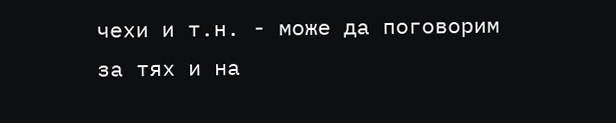чехи и т.н. - може да поговорим за тях и на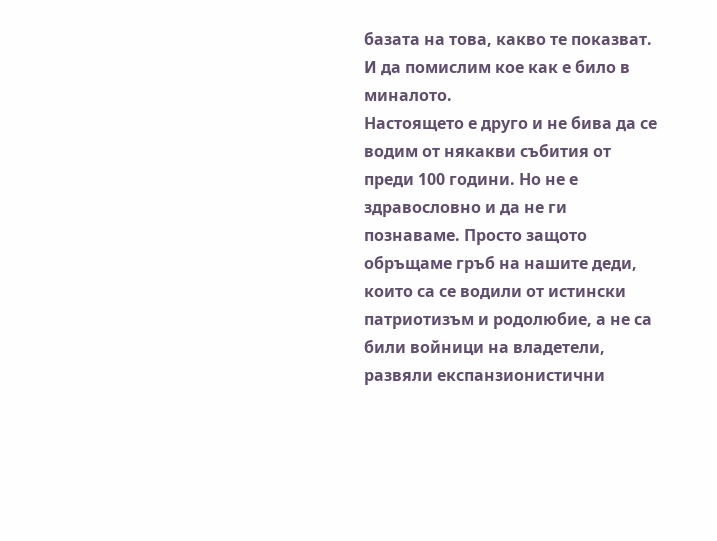базата на това, какво те показват. И да помислим кое как е било в миналото.
Настоящето е друго и не бива да се водим от някакви събития от преди 100 години. Но не е здравословно и да не ги познаваме. Просто защото обръщаме гръб на нашите деди, които са се водили от истински патриотизъм и родолюбие, а не са били войници на владетели, развяли експанзионистични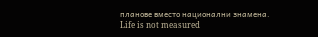планове вместо национални знамена.
Life is not measured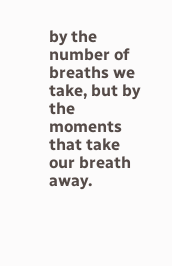by the number of breaths we take, but by the moments that take our breath away.